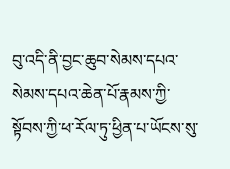བུ་འདི་ནི་བྱང་ཆུབ་སེམས་དཔའ་སེམས་དཔའ་ཆེན་པོ་རྣམས་ཀྱི་སྟོབས་ཀྱི་ཕ་རོལ་ཏུ་ཕྱིན་པ་ཡོངས་སུ་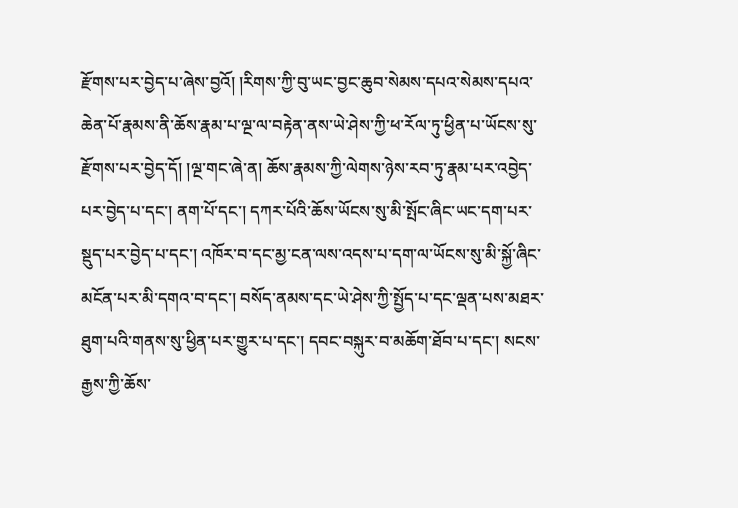རྫོགས་པར་བྱེད་པ་ཞེས་བྱའོ། །རིགས་ཀྱི་བུ་ཡང་བྱང་ཆུབ་སེམས་དཔའ་སེམས་དཔའ་ཆེན་པོ་རྣམས་ནི་ཆོས་རྣམ་པ་ལྔ་ལ་བརྟེན་ནས་ཡེ་ཤེས་ཀྱི་ཕ་རོལ་ཏུ་ཕྱིན་པ་ཡོངས་སུ་རྫོགས་པར་བྱེད་དོ། །ལྔ་གང་ཞེ་ན། ཆོས་རྣམས་ཀྱི་ལེགས་ཉེས་རབ་ཏུ་རྣམ་པར་འབྱེད་པར་བྱེད་པ་དང་། ནག་པོ་དང་། དཀར་པོའི་ཆོས་ཡོངས་སུ་མི་སྤོང་ཞིང་ཡང་དག་པར་སྡུད་པར་བྱེད་པ་དང་། འཁོར་བ་དང་མྱ་ངན་ལས་འདས་པ་དག་ལ་ཡོངས་སུ་མི་སྐྱོ་ཞིང་མངོན་པར་མི་དགའ་བ་དང་། བསོད་ནམས་དང་ཡེ་ཤེས་ཀྱི་སྤྱོད་པ་དང་ལྡན་པས་མཐར་ཐུག་པའི་གནས་སུ་ཕྱིན་པར་གྱུར་པ་དང་། དབང་བསྐུར་བ་མཆོག་ཐོབ་པ་དང་། སངས་རྒྱས་ཀྱི་ཆོས་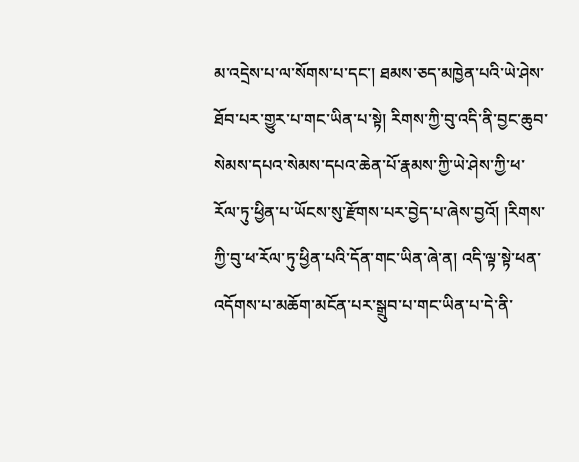མ་འདྲེས་པ་ལ་སོགས་པ་དང་། ཐམས་ཅད་མཁྱེན་པའི་ཡེ་ཤེས་ཐོབ་པར་གྱུར་པ་གང་ཡིན་པ་སྟེ། རིགས་ཀྱི་བུ་འདི་ནི་བྱང་ཆུབ་སེམས་དཔའ་སེམས་དཔའ་ཆེན་པོ་རྣམས་ཀྱི་ཡེ་ཤེས་ཀྱི་ཕ་རོལ་ཏུ་ཕྱིན་པ་ཡོངས་སུ་རྫོགས་པར་བྱེད་པ་ཞེས་བྱའོ། །རིགས་ཀྱི་བུ་ཕ་རོལ་ཏུ་ཕྱིན་པའི་དོན་གང་ཡིན་ཞེ་ན། འདི་ལྟ་སྟེ་ཕན་འདོགས་པ་མཆོག་མངོན་པར་སྒྲུབ་པ་གང་ཡིན་པ་དེ་ནི་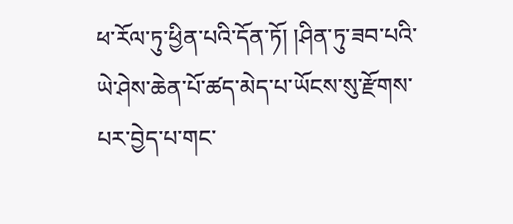ཕ་རོལ་ཏུ་ཕྱིན་པའི་དོན་ཏོ། །ཤིན་ཏུ་ཟབ་པའི་ཡེ་ཤེས་ཆེན་པོ་ཚད་མེད་པ་ཡོངས་སུ་རྫོགས་པར་བྱེད་པ་གང་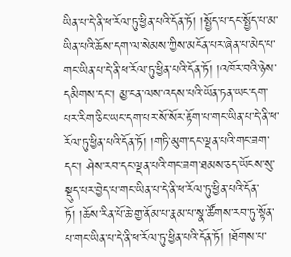ཡིན་པ་དེ་ནི་ཕ་རོལ་ཏུ་ཕྱིན་པའི་དོན་ཏོ། །སྤྱོད་པ་དང་སྤྱོད་པ་མ་ཡིན་པའི་ཆོས་དག་ལ་སེམས་ཀྱིས་མངོན་པར་ཞེན་པ་མེད་པ་གང་ཡིན་པ་དེ་ནི་ཕ་རོལ་ཏུ་ཕྱིན་པའི་དོན་ཏོ། །འཁོར་བའི་ཉེས་དམིགས་དང་། མྱ་ངན་ལས་འདས་པའི་ཡོན་ཏན་ཡང་དག་པར་རིག་ཅིང་ཡང་དག་པར་སོ་སོར་རྟོག་པ་གང་ཡིན་པ་དེ་ནི་ཕ་རོལ་ཏུ་ཕྱིན་པའི་དོན་ཏོ། །གཏི་མུག་དང་ལྡན་པའི་གང་ཟག་དང་། ཤེས་རབ་དང་ལྡན་པའི་གང་ཟག་ཐམས་ཅད་ཡོངས་སུ་སྡུད་པར་བྱེད་པ་གང་ཡིན་པ་དེ་ནི་ཕ་རོལ་ཏུ་ཕྱིན་པའི་དོན་ཏོ། །ཆོས་རིན་པོ་ཆེ་གྱ་ནོམ་པ་རྣམ་པ་སྣ་ཚོགས་རབ་ཏུ་སྟོན་པ་གང་ཡིན་པ་དེ་ནི་ཕ་རོལ་ཏུ་ཕྱིན་པའི་དོན་ཏོ། །ཐོགས་པ་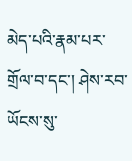མེད་པའི་རྣམ་པར་གྲོལ་བ་དང་། ཤེས་རབ་ཡོངས་སུ་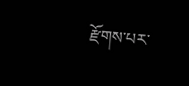རྫོགས་པར་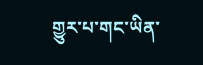གྱུར་པ་གང་ཡིན་